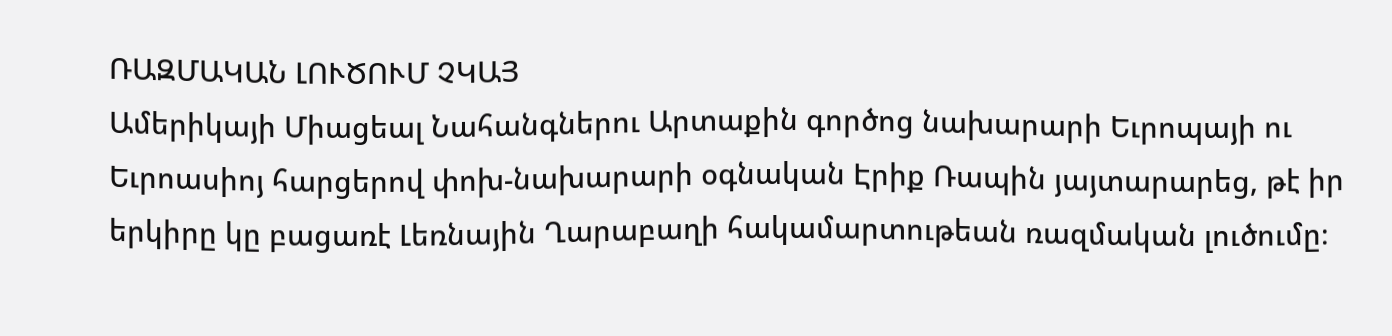ՌԱԶՄԱԿԱՆ ԼՈՒԾՈՒՄ ՉԿԱՅ
Ամերիկայի Միացեալ Նահանգներու Արտաքին գործոց նախարարի Եւրոպայի ու Եւրոասիոյ հարցերով փոխ-նախարարի օգնական Էրիք Ռապին յայտարարեց, թէ իր երկիրը կը բացառէ Լեռնային Ղարաբաղի հակամարտութեան ռազմական լուծումը։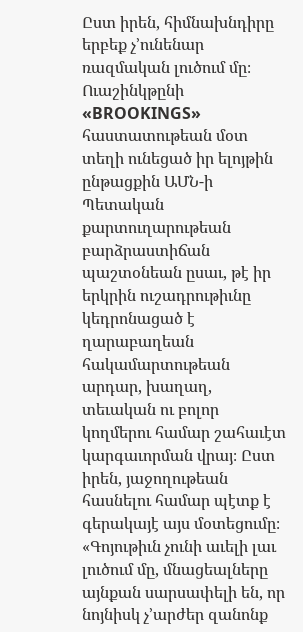Ըստ իրեն, հիմնախնդիրը երբեք չ՚ունենար ռազմական լուծում մը։ Ուաշինկթընի «BROOKINGS» հաստատութեան մօտ տեղի ունեցած իր ելոյթին ընթացքին ԱՄՆ-ի Պետական քարտուղարութեան բարձրաստիճան պաշտօնեան ըսաւ, թէ իր երկրին ուշադրութիւնը կեդրոնացած է ղարաբաղեան հակամարտութեան արդար, խաղաղ, տեւական ու բոլոր կողմերու համար շահաւէտ կարգաւորման վրայ։ Ըստ իրեն, յաջողութեան հասնելու համար պէտք է գերակայէ այս մօտեցումը։ «Գոյութիւն չունի աւելի լաւ լուծում մը, մնացեալները այնքան սարսափելի են, որ նոյնիսկ չ՚արժեր զանոնք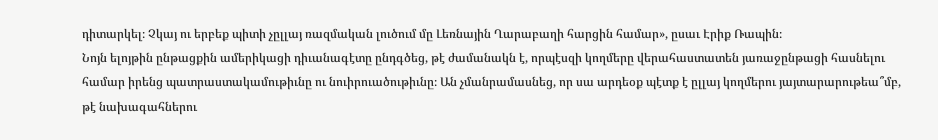դիտարկել։ Չկայ ու երբեք պիտի չըլլայ ռազմական լուծում մը Լեռնային Ղարաբաղի հարցին համար», ըսաւ Էրիք Ռապին։
Նոյն ելոյթին ընթացքին ամերիկացի դիւանագէտը ընդգծեց, թէ ժամանակն է, որպէսզի կողմերը վերահաստատեն յառաջընթացի հասնելու համար իրենց պատրաստակամութիւնը ու նուիրուածութիւնը։ Ան չմանրամասնեց, որ սա արդեօք պէտք է ըլլայ կողմերու յայտարարութեա՞մբ, թէ նախագահներու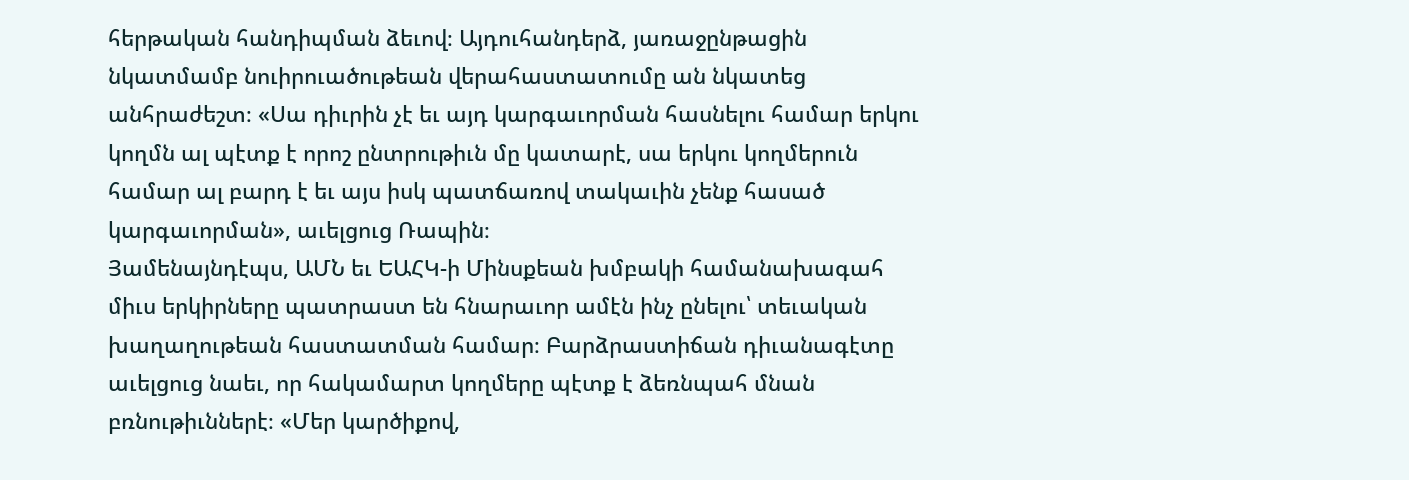հերթական հանդիպման ձեւով։ Այդուհանդերձ, յառաջընթացին նկատմամբ նուիրուածութեան վերահաստատումը ան նկատեց անհրաժեշտ։ «Սա դիւրին չէ եւ այդ կարգաւորման հասնելու համար երկու կողմն ալ պէտք է որոշ ընտրութիւն մը կատարէ, սա երկու կողմերուն համար ալ բարդ է եւ այս իսկ պատճառով տակաւին չենք հասած կարգաւորման», աւելցուց Ռապին։
Յամենայնդէպս, ԱՄՆ եւ ԵԱՀԿ-ի Մինսքեան խմբակի համանախագահ միւս երկիրները պատրաստ են հնարաւոր ամէն ինչ ընելու՝ տեւական խաղաղութեան հաստատման համար։ Բարձրաստիճան դիւանագէտը աւելցուց նաեւ, որ հակամարտ կողմերը պէտք է ձեռնպահ մնան բռնութիւններէ։ «Մեր կարծիքով,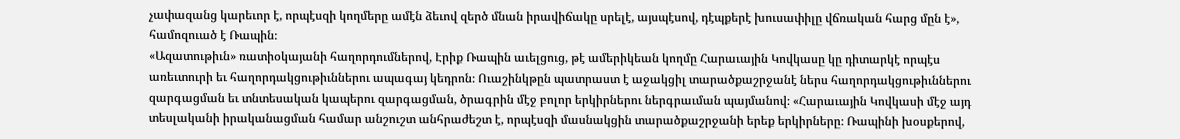չափազանց կարեւոր է, որպէսզի կողմերը ամէն ձեւով զերծ մնան իրավիճակը սրելէ, այսպէսով, դէպքերէ խուսափիլը վճռական հարց մըն է», համոզուած է Ռապին։
«Ազատութիւն» ռատիօկայանի հաղորդումներով, Էրիք Ռապին աւելցուց, թէ ամերիկեան կողմը Հարաւային Կովկասը կը դիտարկէ որպէս առեւտուրի եւ հաղորդակցութիւններու ապագայ կեդրոն։ Ուաշինկթըն պատրաստ է աջակցիլ տարածքաշրջանէ ներս հաղորդակցութիւններու զարգացման եւ տնտեսական կապերու զարգացման, ծրագրին մէջ բոլոր երկիրներու ներգրաւման պայմանով։ «Հարաւային Կովկասի մէջ այդ տեսլականի իրականացման համար անշուշտ անհրաժեշտ է, որպէսզի մասնակցին տարածքաշրջանի երեք երկիրները։ Ռապինի խօսքերով,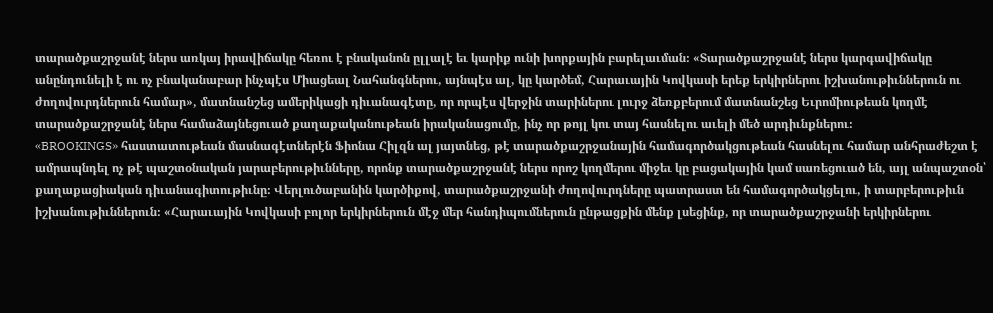տարածքաշրջանէ ներս առկայ իրավիճակը հեռու է բնականոն ըլլալէ եւ կարիք ունի խորքային բարելաւման։ «Տարածքաշրջանէ ներս կարգավիճակը անընդունելի է ու ոչ բնականաբար ինչպէս Միացեալ Նահանգներու, այնպէս ալ, կը կարծեմ, Հարաւային Կովկասի երեք երկիրներու իշխանութիւններուն ու ժողովուրդներուն համար», մատնանշեց ամերիկացի դիւանագէտը, որ որպէս վերջին տարիներու լուրջ ձեռքբերում մատնանշեց Եւրոմիութեան կողմէ տարածքաշրջանէ ներս համաձայնեցուած քաղաքականութեան իրականացումը, ինչ որ թոյլ կու տայ հասնելու աւելի մեծ արդիւնքներու։
«BROOKINGS» հաստատութեան մասնագէտներէն Ֆիոնա Հիլզն ալ յայտնեց, թէ տարածքաշրջանային համագործակցութեան հասնելու համար անհրաժեշտ է ամրապնդել ոչ թէ պաշտօնական յարաբերութիւնները, որոնք տարածքաշրջանէ ներս որոշ կողմերու միջեւ կը բացակային կամ սառեցուած են, այլ անպաշտօն՝ քաղաքացիական դիւանագիտութիւնը։ Վերլուծաբանին կարծիքով, տարածքաշրջանի ժողովուրդները պատրաստ են համագործակցելու, ի տարբերութիւն իշխանութիւններուն։ «Հարաւային Կովկասի բոլոր երկիրներուն մէջ մեր հանդիպումներուն ընթացքին մենք լսեցինք, որ տարածքաշրջանի երկիրներու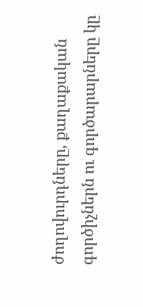ժողովուրդները, քաղաքական գործիչներն ու գործարարները կը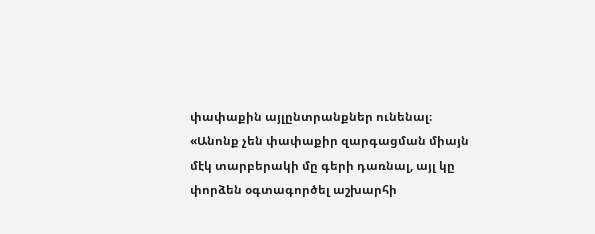փափաքին այլընտրանքներ ունենալ։ «Անոնք չեն փափաքիր զարգացման միայն մէկ տարբերակի մը գերի դառնալ, այլ կը փորձեն օգտագործել աշխարհի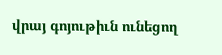վրայ գոյութիւն ունեցող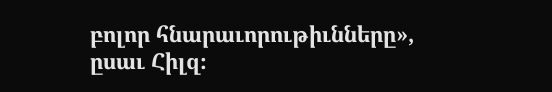բոլոր հնարաւորութիւնները», ըսաւ Հիլզ։